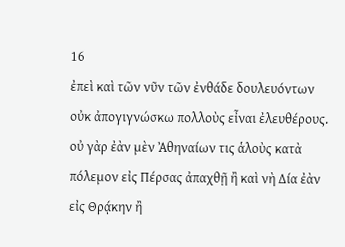16
ἐπεὶ καὶ τῶν νῦν τῶν ἐνθάδε δουλευόντων οὐκ ἀπογιγνώσκω πολλοὺς εἶναι ἐλευθέρους. οὐ γὰρ ἐὰν μὲν Ἀθηναίων τις ἁλοὺς κατὰ πόλεμον εἰς Πέρσας ἀπαχθῇ ἢ καὶ νὴ Δία ἐὰν εἰς Θρᾴκην ἢ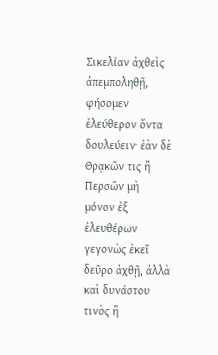Σικελίαν ἀχθεὶς ἀπεμποληθῇ, φήσομεν ἐλεύθερον ὄντα δουλεύειν· ἐὰν δὲ Θρᾳκῶν τις ἢ Περσῶν μὴ μόνον ἐξ ἐλευθέρων γεγονὼς ἐκεῖ δεῦρο ἀχθῇ, ἀλλὰ καὶ δυνάστου τινὸς ἢ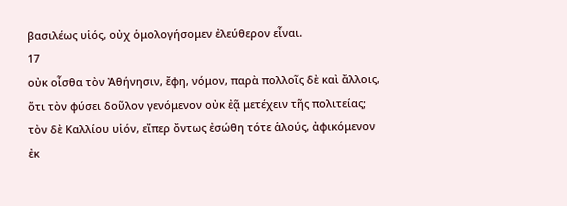βασιλέως υἱός, οὐχ ὁμολογήσομεν ἐλεύθερον εἶναι.
17
οὐκ οἶσθα τὸν Ἀθήνησιν, ἔφη, νόμον, παρὰ πολλοῖς δὲ καὶ ἄλλοις, ὅτι τὸν φύσει δοῦλον γενόμενον οὐκ ἐᾷ μετέχειν τῆς πολιτείας; τὸν δὲ Καλλίου υἱόν, εἴπερ ὄντως ἐσώθη τότε ἁλούς, ἀφικόμενον ἐκ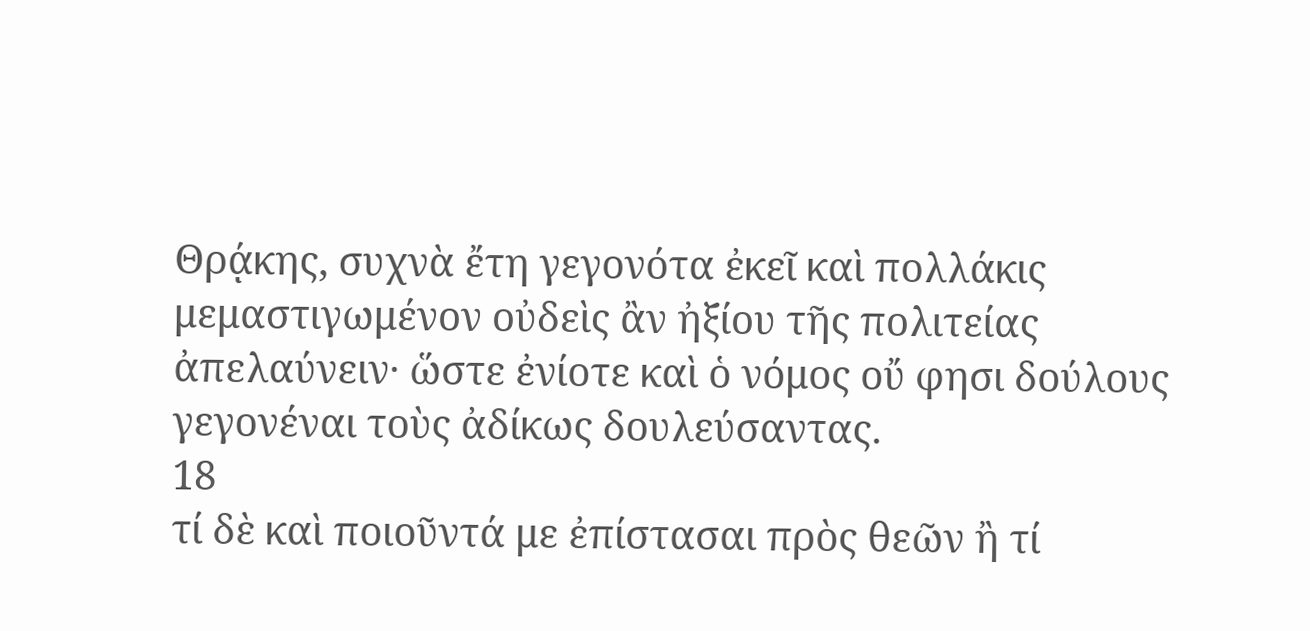Θρᾴκης, συχνὰ ἔτη γεγονότα ἐκεῖ καὶ πολλάκις μεμαστιγωμένον οὐδεὶς ἂν ἠξίου τῆς πολιτείας ἀπελαύνειν· ὥστε ἐνίοτε καὶ ὁ νόμος οὔ φησι δούλους γεγονέναι τοὺς ἀδίκως δουλεύσαντας.
18
τί δὲ καὶ ποιοῦντά με ἐπίστασαι πρὸς θεῶν ἢ τί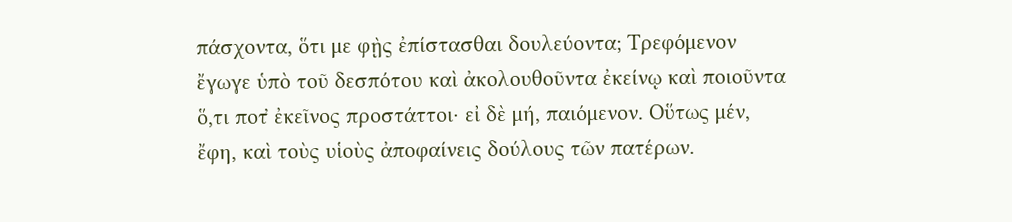πάσχοντα, ὅτι με φῂς ἐπίστασθαι δουλεύοντα; Τρεφόμενον ἔγωγε ὑπὸ τοῦ δεσπότου καὶ ἀκολουθοῦντα ἐκείνῳ καὶ ποιοῦντα ὅ,τι ποτ̓ ἐκεῖνος προστάττοι· εἰ δὲ μή, παιόμενον. Οὕτως μέν, ἔφη, καὶ τοὺς υἱοὺς ἀποφαίνεις δούλους τῶν πατέρων.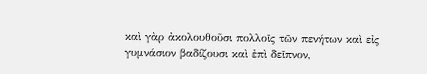καὶ γὰρ ἀκολουθοῦσι πολλοῖς τῶν πενήτων καὶ εἰς γυμνάσιον βαδίζουσι καὶ ἐπὶ δεῖπνον,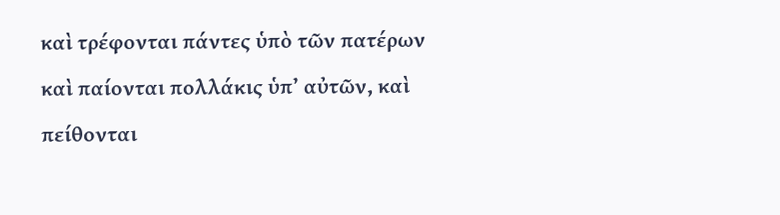καὶ τρέφονται πάντες ὑπὸ τῶν πατέρων καὶ παίονται πολλάκις ὑπ’ αὐτῶν, καὶ πείθονται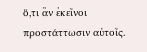ὅ,τι ἂν ἐκεῖνοι προστάττωσιν αὐτοῖς.